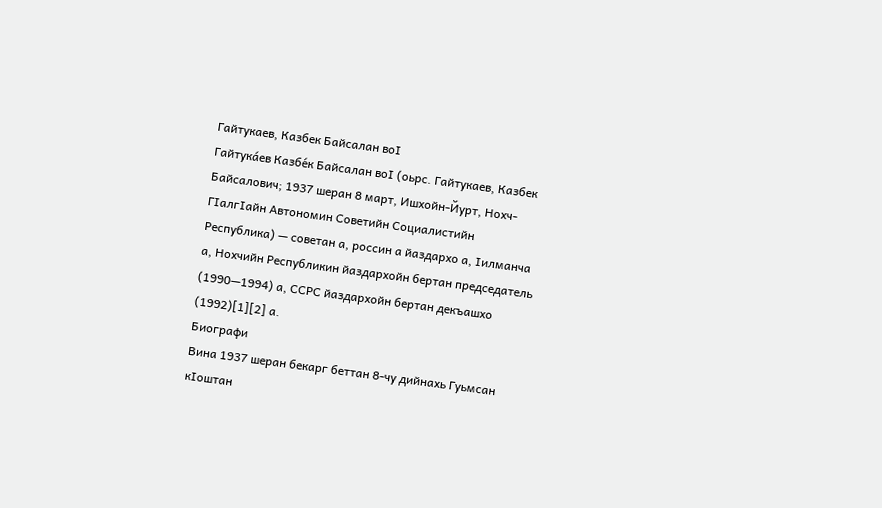Гайтукаев, Казбек Байсалан воӀ
Гайтука́ев Казбе́к Байсалан воӀ (оьрс. Гайтукаев, Казбек Байсалович; 1937 шеран 8 март, Ишхойн-Йурт, Нохч-ГӀалгӀайн Автономин Советийн Социалистийн Республика) — советан а, россин а йаздархо а, Ӏилманча а, Нохчийн Республикин йаздархойн бертан председатель (1990—1994) а, ССРС йаздархойн бертан декъашхо (1992)[1][2] а.
Биографи
Вина 1937 шеран бекарг беттан 8-чу дийнахь Гуьмсан кӀоштан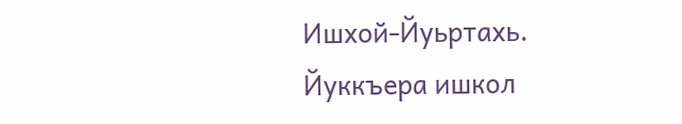Ишхой-Йуьртахь. Йуккъера ишкол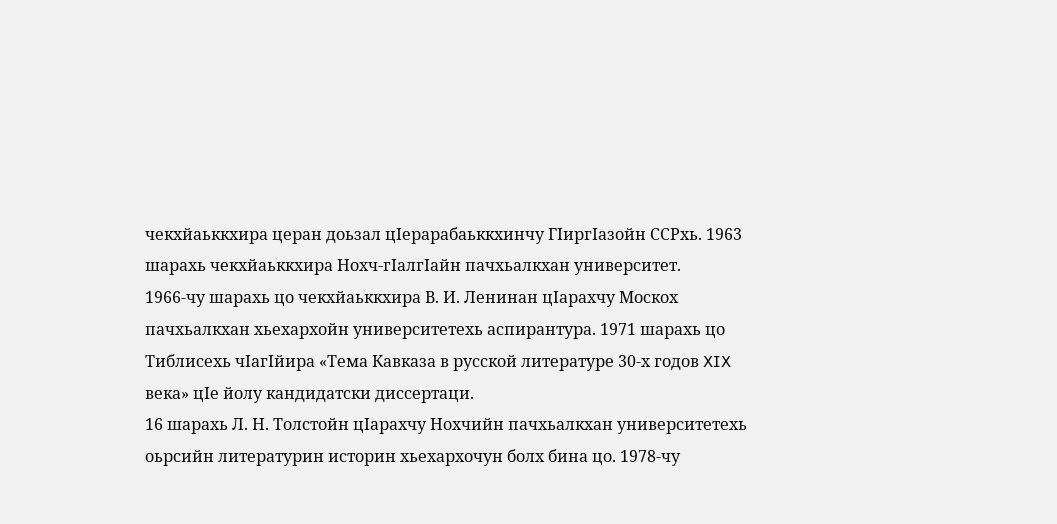чекхйаьккхира церан доьзал цӀерарабаьккхинчу ГӀиргӀазойн ССРхь. 1963 шарахь чекхйаьккхира Нохч-гӀалгӀайн пачхьалкхан университет.
1966-чу шарахь цо чекхйаьккхира В. И. Ленинан цӀарахчу Москох пачхьалкхан хьехархойн университетехь аспирантура. 1971 шарахь цо Тиблисехь чӀагӀйира «Тема Кавказа в русской литературе 30-х годов XIX века» цӀе йолу кандидатски диссертаци.
16 шарахь Л. Н. Толстойн цӀарахчу Нохчийн пачхьалкхан университетехь оьрсийн литературин историн хьехархочун болх бина цо. 1978-чу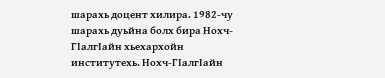шарахь доцент хилира. 1982-чу шарахь дуьйна болх бира Нохч-ГӀалгӀайн хьехархойн институтехь. Нохч-ГӀалгӀайн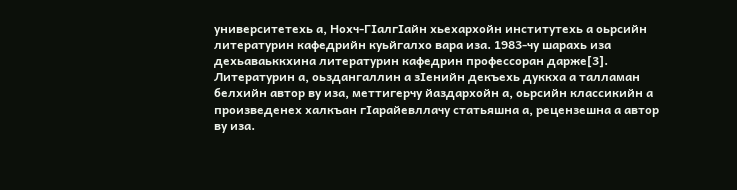университетехь а, Нохч-ГӀалгӀайн хьехархойн институтехь а оьрсийн литературин кафедрийн куьйгалхо вара иза. 1983-чу шарахь иза дехьаваьккхина литературин кафедрин профессоран дарже[3].
Литературин а, оьздангаллин а зӀенийн декъехь дуккха а талламан белхийн автор ву иза, меттигерчу йаздархойн а, оьрсийн классикийн а произведенех халкъан гӀарайевллачу статьяшна а, рецензешна а автор ву иза.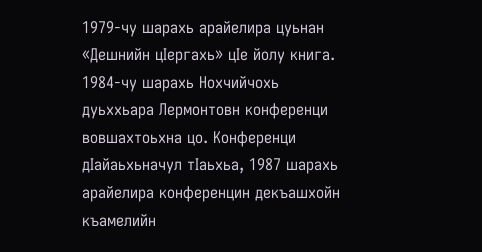1979-чу шарахь арайелира цуьнан «Дешнийн цӀергахь» цӀе йолу книга.
1984-чу шарахь Нохчийчохь дуьххьара Лермонтовн конференци вовшахтоьхна цо. Конференци дӀайаьхьначул тӀаьхьа, 1987 шарахь арайелира конференцин декъашхойн къамелийн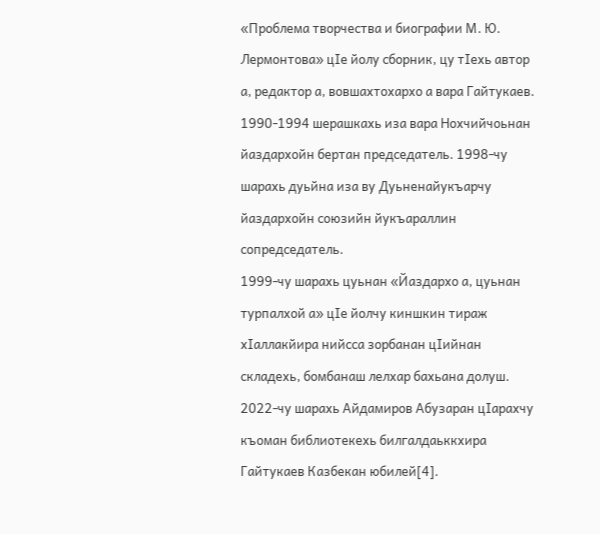«Проблема творчества и биографии М. Ю. Лермонтова» цӀе йолу сборник, цу тӀехь автор а, редактор а, вовшахтохархо а вара Гайтукаев.
1990-1994 шерашкахь иза вара Нохчийчоьнан йаздархойн бертан председатель. 1998-чу шарахь дуьйна иза ву Дуьненайукъарчу йаздархойн союзийн йукъараллин сопредседатель.
1999-чу шарахь цуьнан «Йаздархо а, цуьнан турпалхой а» цӀе йолчу киншкин тираж хӀаллакйира нийсса зорбанан цӀийнан складехь, бомбанаш лелхар бахьана долуш.
2022-чу шарахь Айдамиров Абузаран цӀарахчу къоман библиотекехь билгалдаьккхира Гайтукаев Казбекан юбилей[4].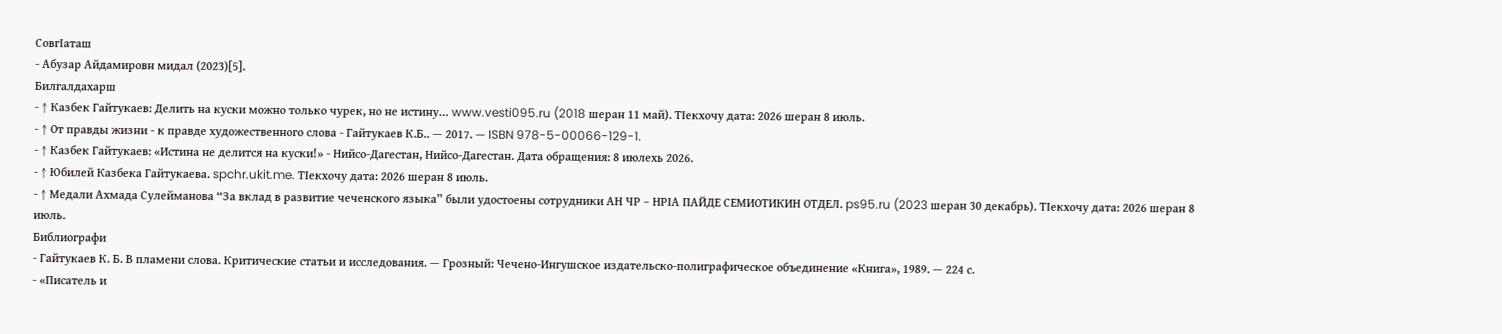СовгӀаташ
- Абузар Айдамировн мидал (2023)[5].
Билгалдахарш
- ↑ Казбек Гайтукаев: Делить на куски можно только чурек, но не истину… www.vesti095.ru (2018 шеран 11 май). ТӀекхочу дата: 2026 шеран 8 июль.
- ↑ От правды жизни - к правде художественного слова - Гайтукаев К.Б.. — 2017. — ISBN 978-5-00066-129-1.
- ↑ Казбек Гайтукаев: «Истина не делится на куски!» - Нийсо-Дагестан, Нийсо-Дагестан. Дата обращения: 8 июлехь 2026.
- ↑ Юбилей Казбека Гайтукаева. spchr.ukit.me. ТӀекхочу дата: 2026 шеран 8 июль.
- ↑ Медали Ахмада Сулейманова “За вклад в развитие чеченского языка” были удостоены сотрудники АН ЧР – НРӀА ПАЙДЕ СЕМИОТИКИН ОТДЕЛ. ps95.ru (2023 шеран 30 декабрь). ТӀекхочу дата: 2026 шеран 8 июль.
Библиографи
- Гайтукаев К. Б. В пламени слова. Критические статьи и исследования. — Грозный: Чечено-Ингушское издательско-полиграфическое объединение «Книга», 1989. — 224 с.
- «Писатель и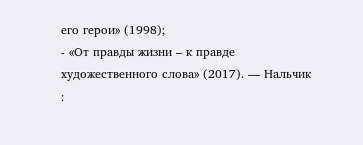его герои» (1998);
- «От правды жизни – к правде художественного слова» (2017). — Нальчик :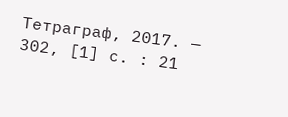Тетраграф, 2017. — 302, [1] с. : 21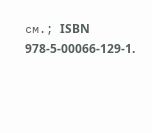см.; ISBN 978-5-00066-129-1.